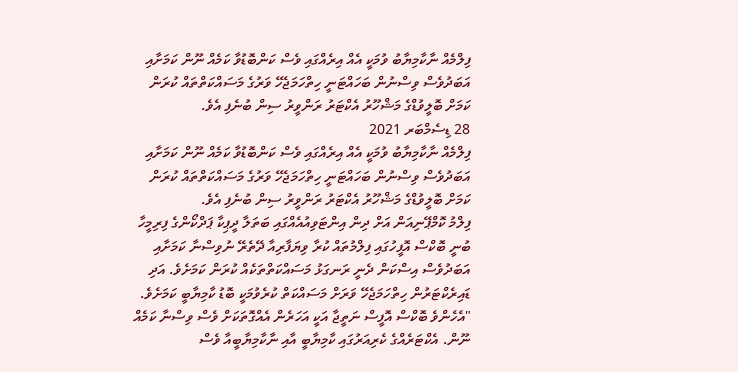ފިލްމެއް ނާކާމިޔާބު ވުމަކީ އެއް އިރެއްގައި ވެސް ކަންބޮޑުވާ ކަމެއް ނޫން ކަމަށާއި އަބަދުވެސް ވިސްނުން ބަހައްޓަނީ ހިތްހަމަޖެހޭ ވަރުގެ މަސައްކަތްތައް ކުރަން ކަމަށް ބޮލީވުޑްގެ މަޝްހޫރު އެކްޓަރު ރަންވީރު ސިން ބުނެފި އެވެ.
28 ޑިސެމްބަރ 2021
ފިލްމެއް ނާކާމިޔާބު ވުމަކީ އެއް އިރެއްގައި ވެސް ކަންބޮޑުވާ ކަމެއް ނޫން ކަމަށާއި އަބަދުވެސް ވިސްނުން ބަހައްޓަނީ ހިތްހަމަޖެހޭ ވަރުގެ މަސައްކަތްތައް ކުރަން ކަމަށް ބޮލީވުޑްގެ މަޝްހޫރު އެކްޓަރު ރަންވީރު ސިން ބުނެފި އެވެ.
ފިލްމު ކޮމްޕޭނިއަން އަށް ދިން އިންޓަވިއުއެއްގައި ބަތަލާ ދީޕިކާ ޕަދްކޯންގެ ފިރިމީހާ ބުނީ ބޮކްސް އޮފީހުގައި ފިލްމުތައް ކުރާ ވިޔަފާރިއާ ދޭތެރޭ ނުވިސްނާ ކަމަށާއި އަބަދުވެސް އިސްކަން ދެނީ ރަނގަޅު މަސައްކަތްތަކެއް ކުރަން ކަމަށެވެ. އަދި ޑައިރެކްޓަރުން ހިތްހަމަޖެހޭ ވަރަށް މަސައްކަތް ކުރެވުމަކީ ބޮޑު ކާމިޔާބީ ކަމަށެވެ.
"އެހެންވެ ބޮކްސް އޮފީސް ނަތީޖާ އަކީ އަހަރެން އެއްގޮތަކަށް ވެސް ވިސްނާ ކަމެއް ނޫން. އެކްޓަރެއްގެ ކެރިއަރުގައި ކާމިޔާބީ އާއި ނާކާމިޔާބީއާ ވެސް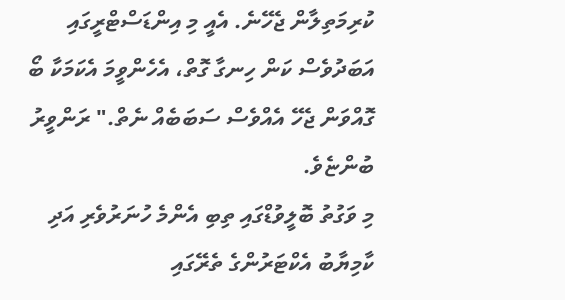ކުރިމަތިލާން ޖެހޭނެ. އެއީ މި އިންޑަސްޓްރީގައި އަބަދުވެސް ކަން ހިނގާ ގޮތް، އެހެންވީމަ އެކަމަކާ ބޯ ގޮއްވަން ޖެހޭ އެއްވެސް ސަބަބެއް ނެތް." ރަންވީރު ބުންޏެވެ.
މި ވަގުތު ބޮލީވުޑްގައި ތިބި އެންމެ ހުނަރުވެރި އަދި ކާމިޔާބު އެކްޓަރުންގެ ތެރޭގައި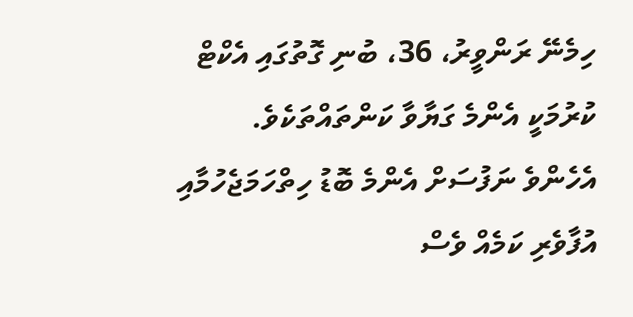ހިމެނޭ ރަންވީރު، 36، ބުނި ގޮތުގައި އެކްޓް ކުރުމަކީ އެންމެ ގަޔާވާ ކަންތައްތަކެވެ. އެހެންވެ ނަފުސަށް އެންމެ ބޮޑު ހިތްހަމަޖެހުމާއި އުފާވެރި ކަމެއް ވެސް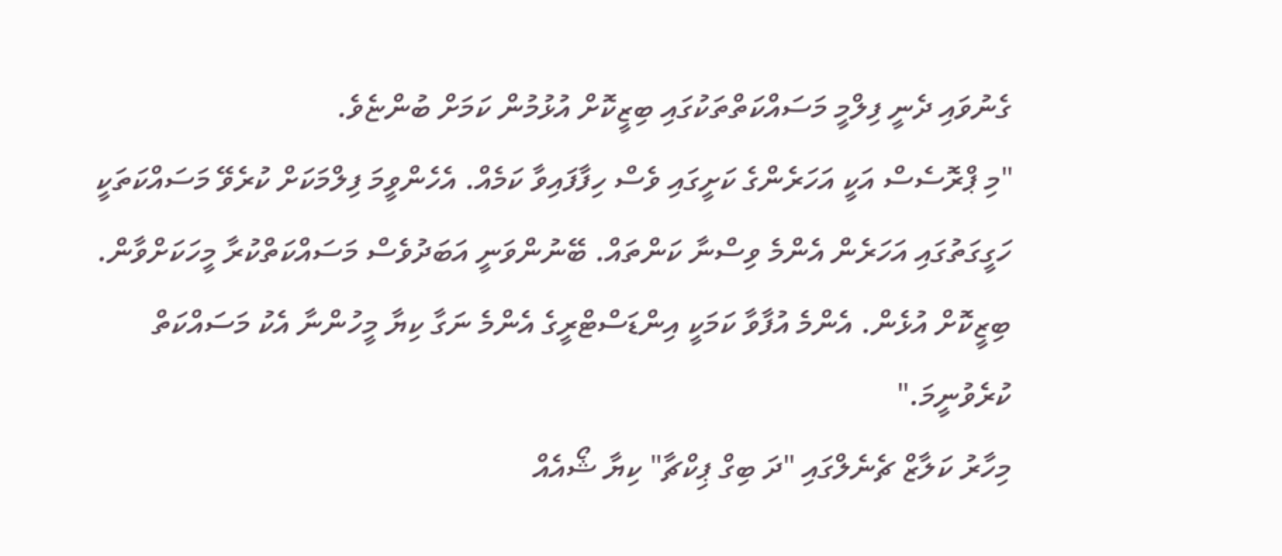ގެނުވައި ދެނީ ފިލްމީ މަސައްކަތްތަކުގައި ބިޒީކޮށް އުޅުމުން ކަމަށް ބުންޏެވެ.
"މި ޕްރޮސެސް އަކީ އަހަރެންގެ ކަށީގައި ވެސް ހިފާފައިވާ ކަމެއް. އެހެންވީމަ ފިލްމަކަށް ކުރެވޭ މަސައްކަތަކީ ހަގީގަތުގައި އަހަރެން އެންމެ ވިސްނާ ކަންތައް. ބޭނުންވަނީ އަބަދުވެސް މަސައްކަތްކުރާ މީހަކަށްވާން. ބިޒީކޮށް އުޅެން. އެންމެ އުފާވާ ކަމަކީ އިންޑަސްޓްރީގެ އެންމެ ނަގާ ކިޔާ މީހުންނާ އެކު މަސައްކަތް ކުރެވުނީމަ."
މިހާރު ކަލާޒް ޗެނެލްގައި "ދަ ބިގް ޕިކްޗާ" ކިޔާ ޝޯއެއް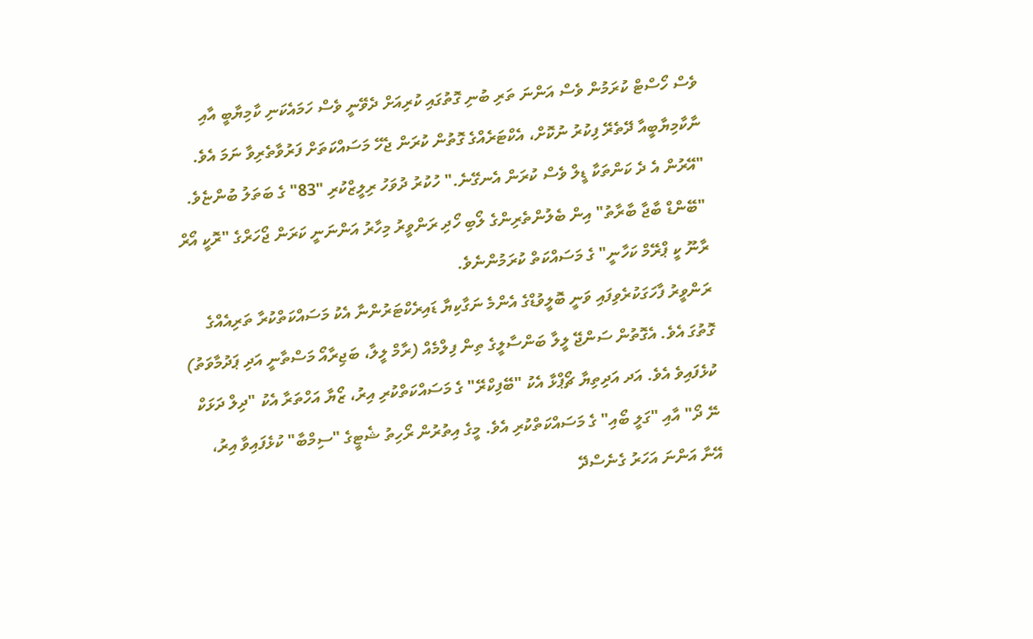ވެސް ހޯސްޓް ކުރަމުން ވެސް އަންނަ ތަރި ބުނި ގޮތުގައި ކުރިއަށް ދެވޭނީ ވެސް ހަމައެކަނި ކާމިޔާބީ އާއި ނާކާމިޔާބީއާ ދޭތެރޭ ފިކުރު ނުކޮށް، އެކްޓަރެއްގެ ގޮތުން ކުރަން ޖެހޭ މަސައްކަތަށް ފަރުވާތެރިވާ ނަމަ އެވެ.
"އޭރުން އެ ދެ ކަންތަކާ ޑީލް ވެސް ކުރަން އެނގޭނެ." ހުކުރު ދުވަހު ރިލީޒްކުރި "83" ގެ ބަތަލު ބުންޏެވެ.
"ބޭންޑް ބާޖާ ބާރާތު" އިން ބެލުންތެރިންގެ ލޯބި ހޯދި ރަންވީރު މިހާރު އަންނަނީ ކަރަން ޖޯހަރްގެ "ރޮކީ އޯރް ރާނޫ ކީ ޕްރޭމް ކަހާނީ" ގެ މަސައްކަތް ކުރަމުންނެވެ.
ރަންވީރު ފާހަގަކުރެވިފައި ވަނީ ބޮލީވުޑްގެ އެންމެ ނަގާކިޔާ ޑައިރެކްޓަރުންނާ އެކު މަސައްކަތްކުރާ ތަރިއެއްގެ ގޮތުގަ އެވެ. އެގޮތުން ސަންޖޭ ލީލާ ބަންސާލީގެ ތިން ފިލްމެއް (ރާމް ލީލާ، ބަޖިރާއޯ މަސްތާނީ އަދި ޕަދުމާވަތު) ކުޅެފައިވެ އެވެ. އަދ އަދިތިޔާ ޗޯޕްޅާ އެކު "ބޭފިކްރޭ" ގެ މަސައްކަތްކުރި އިރު، ޒޯޔާ އަހްތަރާ އެކު "ދިލް ދަޅަކް ނޭ ދޯ" އާއި "ގަލީ ބޯއި" ގެ މަސައްކަތްކުރި އެވެ. މީގެ އިތުރުން ރޯހިތު ޝެޓީގެ "ސިމްބާ" ކުޅެފައިވާ އިރު، އޭނާ އަންނަ އަހަރު ގެނެސްދޭ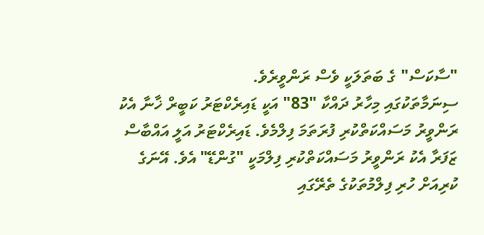"ސާކަސް" ގެ ބަތަލަކީ ވެސް ރަންވީރެވެ.
ސިނަމާތަކުގައި މިހާރު ދައްކާ "83" އަކީ ޑައިރެކްޓަރު ކަބީރް ޚާނާ އެކު ރަންވީރު މަސައްކަތްކުރި ފުރަތަމަ ފިލްމެވެ. ޑައިރެކްޓަރު އަލީ އައްބާސް ޒަފަރާ އެކު ރަންވީރު މަސައްކަތްކުރި ފިލްމަކީ "ގުންޑޭ" އެވެ. އޭނަގެ ކުރިއަށް ހުރި ފިލްމުތަކުގެ ތެރޭގައި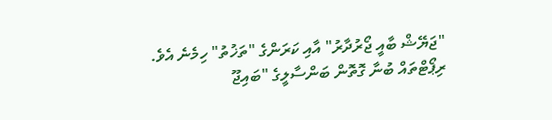"ޖަޔޭޝް ބާއީ ޖޯރުދާރު" އާއި ކަރަންގެ "ތަޚުތު" ހިމެނެ އެވެ.
ރިޕޯޓްތައް ބުނާ ގޮތޮން ބަންސާލީގެ "ބައިޖޫ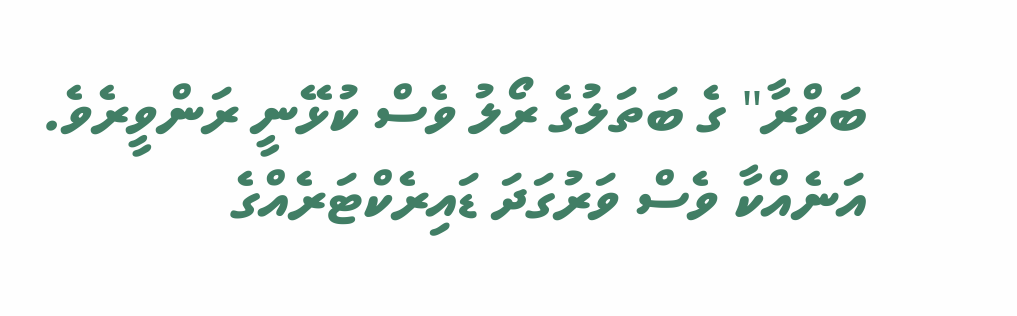ބަވްރާ" ގެ ބަތަލުގެ ރޯލު ވެސް ކުޅޭނީ ރަންވީރެވެ.
އަނެއްކާ ވެސް ވަރުގަދަ ޑައިރެކްޓަރެއްގެ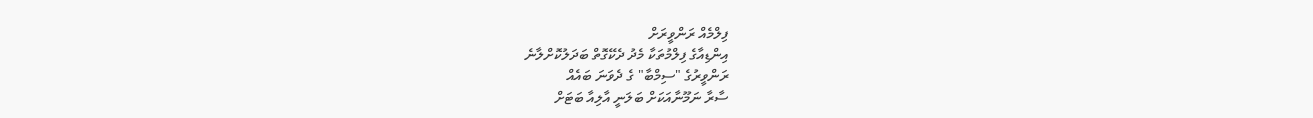ފިލްމެއް ރަންވީރަށް
އިންޑިއާގެ ފިލްމުތަކާ މެދު ދެކޭގޮތް ބަދަލުކޮށްލާނެ
ރަންވީރުގެ "ސިމްބާ" ގެ ދެވަނަ ބައެއް
ސާރާ ނަމޫނާއަކަށް ބަލަނީ އާލިއާ ބަޓަށް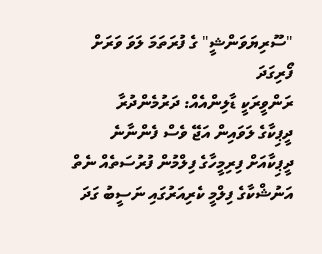"ސޫރިޔަވަންޝީ" ގެ ފުރަތަމަ ލަވަ ވަރަށް ފޯރިގަދަ
ރަންވީރަކީ ޑާލިންއެއް: ދަރުމެންދުރާ
ދީޕިކާގެ ލަވައިން އަޖޭ ވެސް ފެންނާނެ
ދީޕިކާއަށް ފިރިމީހާގެ ފިލްމުން ފުރުސަތެއް ނެތް
އަނުޝްކާގެ ފިލްމީ ކެރިއަރުގައި ނަސީބު ގަދަ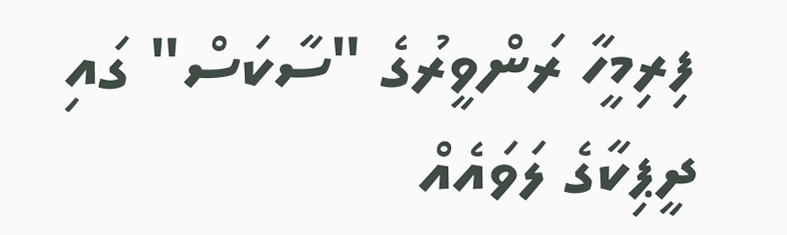ފިރިމީހާ ރަންވީރުގެ "ސާކަސް" ގައި ދީޕިކާގެ ލަވައެއް